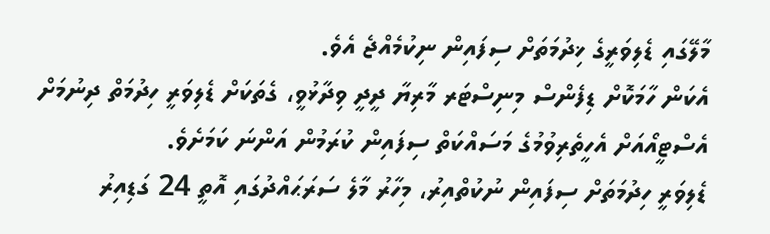މާލޭގައި ޑެލިވަރީގެ ޚިދުމަތަށް ސިފައިން ނިކުމެއްޖެ އެވެ.
އެކަން ހާމަކޮށް ޑިފެންސް މިނިސްޓަރ މާރިޔާ ދީދީ ވިދާޅުވީ، ގެތަކަށް ޑެލިވަރީ ހިދުމަތް ދިނުމަށް އެސްޓީއޯއަށް އެހީތެރިވުމުގެ މަސައްކަތް ސިފައިން ކުރަމުން އަންނަ ކަމަށެވެ.
ޑެލިވަރީ ހިދުމަތަށް ސިފައިން ނުކުތްއިރު، މިހާރު މާލެ ސަރަޙައްދުގައި އޮތީ 24 ގަޑިއިރު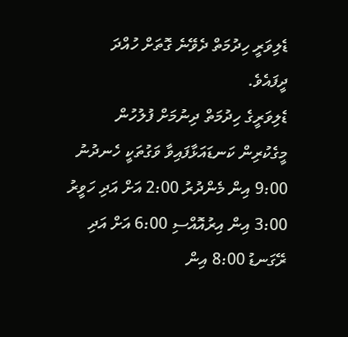ޑެލިވަރީ ހިދުމަތް ދެވޭނެ ގޮތަށް ހުއްދަ ދީފައެވެ.
ޑެލިވަރީގެ ހިދުމަތް ދިނުމަށް ފުލުހުން މީގެކުރިން ކަނޑައަޅާފައިވާ ވަގުތަކީ ހެނދުނު 9:00 އިން މެންދުރު 2:00 އަށް އަދި ހަވީރު 3:00 އިން އިރުއޮއްސި 6:00 އަށް އަދި ރޭގަނޑު 8:00 އިން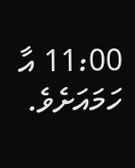11:00 އާ ހަމައަށެވެ.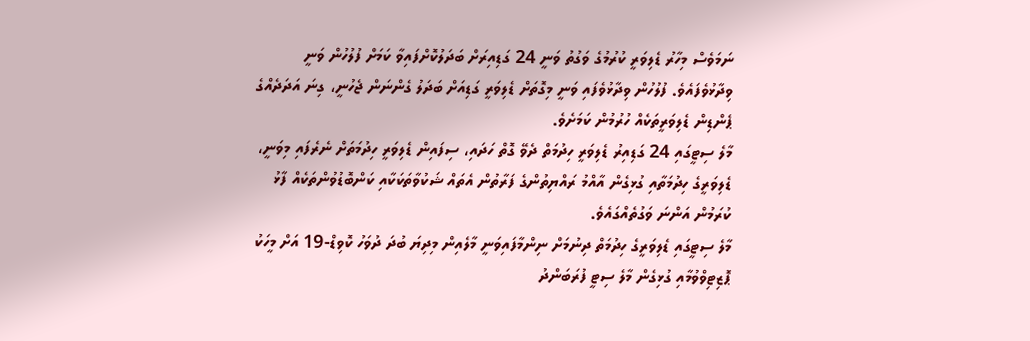ނަމަވެސް މިހާރު ޑެލިވަރީ ކުރުމުގެ ވަގުތު ވަނީ 24 ގަޑިއިރަށް ބަދަލުކޮށްފައިވާ ކަމަށް ފުލުހުން ވަނީ ވިދާޅުވެފައެވެ. ފުލުހުން ވިދާޅުވެފައި ވަނީ މިގޮތަށް ޑެލިވަރީ ގަޑިއަށް ބަދަލު ގެންނަން ޖެހުނީ، ގިނަ އަދަދެއްގެ ޕެންޑިން ޑެލިވަރީތަކެއް ހުރުމުން ކަމަށެވެ.
މާލެ ސިޓީގައި 24 ގަޑިއިރު ޑެލިވަރީ ހިދުމަތް ދެވޭ ގޮތް ހަދައި، ސިފައިން ޑެލިވަރީ ހިދުމަތަށް ނެރެފައި މިވަނީ، ޑެލިވަރީގެ ހިދުމަތާއި ގުޅިގެން އާއްމު ރައްޔިތުންގެ ފަރާތުން އެތައް ޝަކުވާތަކަކާއި ކަންބޮޑުވުންތަކެއް ފާޅު ކުރަމުން އަންނަ ވަގުތެއްގައެވެ.
މާލެ ސިޓީގައި ޑެލިވަރީގެ ހިދުމަތް ދިނުމަށް ނިންމާފައިވަނީ މާލެއިން މިދިޔަ ބުދަ ދުވަހު ކޮވިޑް-19 އަށް މީހަކު ޕޮޒިޓިވްވުމާއި ގުޅިގެން މާލެ ސިޓީ ފުރަބަންދު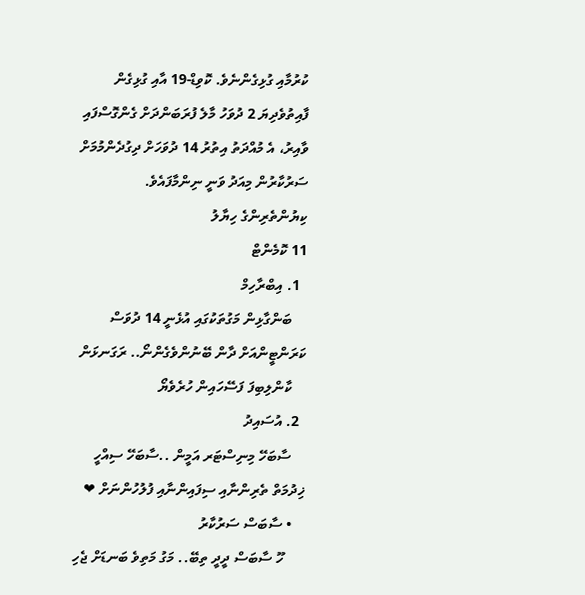ކުރުމާއި ގުޅިގެންނެވެ. ކޮވިޑް-19 އާއި ގުޅިގެން ފާއިތުވެދިޔަ 2 ދުވަހު މާލެ ފުރަބަންދަށް ގެންގޮސްފައި ވާއިރު، އެ މުއްދަތު އިތުރު 14 ދުވަހަށް ދިގުދެންމުމަށް ސަރުކާރުން މިއަދު ވަނީ ނިންމާފައެވެ.
ކިޔުންތެރިންގެ ހިޔާލު
11 ކޮމެންޓް
  1. އިބްރާހިމް
    ބަންގާޅިން މަގުތަކުގައި އުޅެނީ 14 ދުވަސް ކަރަންޓީންއަށް ދާން ބޭނުންވެގެންނޯ.. ރަގަނޅަން
    ކާންލިބިފަ ފަސޭހައިން ހުރެވެޔޯ
  2. އުސައިދު
    ސާބަހޭ މިނިސްޓަރ އަމީން ..ސާބަހޭ ސިއްހީ ޚިދުމަތް ތެރިންނާއި ސިފައިންނާއި ފުލުހުންނަށް ❤
    • ސާބަސް ސަރުކާރު
      ހޫ ސާބަސް ދީދީ ތިބޭ.. މަގު މަތިވެ ބަނޑަށް ޖެހި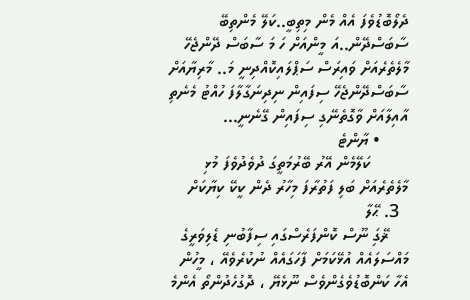ދެލޯބޮޑުވެފަ އެއް މެން މިތިބީ..ކަލޭ މެންތިބޭ ސާބަސްދޭން..އަ މީންއަށް ހަ މަ ސާބަސް ދޭންޖެހޭ މާލެތެރެއަށް ވައިރަސް ސަޕްލައިކޮއްދިނީ މަ.. މާރިޔާއަށް ސާބަސްދޭންޖެހޭ ސިފައިން ނިދިނަގާލާފަ ހުއްޓު މެނެތި އާއިލާއަށް ވާގޮތެނޭގި ސިފައިން ގޭނެނީ...
      • ޔާންޓެ
        ކަލޭމެން އޭރު ބޭރުމަތީގަ ދުވެދުވެފަ މުޅި މާލެތެރެއަށް ބަލި ފަތުރާފަ މިހާރު ދެން ކީކޭ ކިޔާކަށް
  3. ޙޭލާ
    ޜޭގަި ނޫސް ކޮންފަރެސްގައި ސިފާބުނި ޑެލިވަރީގެ މައްސަލައެއް އުޅޭކަމަށް ފާހަގައެއް ނުކުރެވެއޭ ، މީހުން އެހާ ކަންބޮޑުވެގެންވެސް ނޫޅެޔޭ ، ދޮގުހެދުންތޯ އެންމެ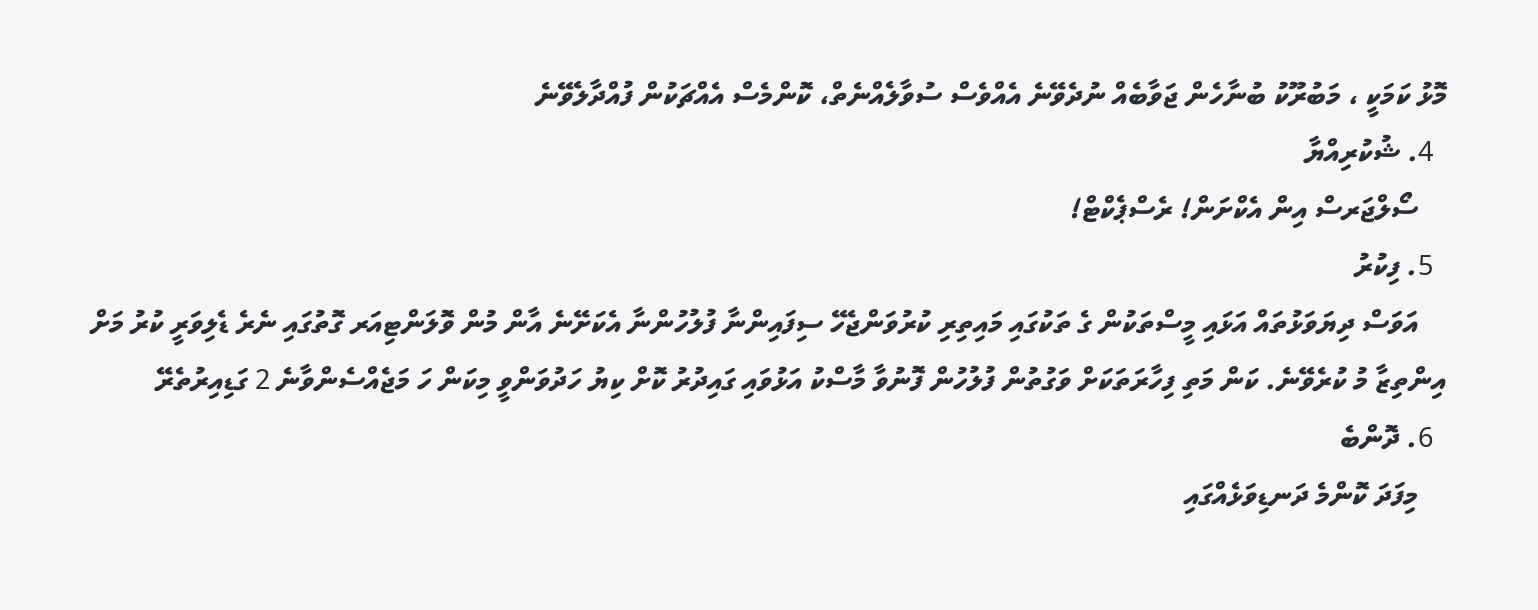މޮޅު ކަމަކީ ، މަބުރޫކު ބުނާހެން ޖަވާބެއް ނުދެވޭނެ އެއްވެސް ސުވާލެއްނެތް، ކޮންމެސް އެއްޗަކުން ފުއްދާލެވޭނެ
  4. ޝުކުރިއްޔާ
    ސޯލްޖަރސް އިން އެކްށަން! ރެސްޕެކްޓް!
  5. ފިކުރު
    އަވަސް ދިޔަވަޅުތައް އަޅައި މީސްތަކުން ގެ ތަކުގައި މައިތިރި ކުރުވަންޖެހޭ ސިފައިންނާ ފުލުހުންނާ އެކަށޭނެ އާން މުން ވޮލަންޓިއަރ ގޮތުގައި ނެރެ ޑެލިވަރީ ކުރު މަށް އިންތިޒާ މު ކުރެވޭނެ. ކަން މަތި ފިހާރަތަކަށް ވަގުތުން ފުލުހުން ފޮނުވާ މާސްކު އަޅުވައި ގައިދުރު ކޮށް ކިޔު ހަދުވަންވީ މިކަން ހަ މަޖެއްސެންވާނެ 2 ގަޑިއިރުތެރޭ
  6. ދޮންބެ
    މިފަދަ ކޮންމެ ދަނޑިވަޅެއްގައި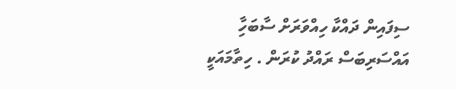ސިފައިން ދައްކާ ހިއްވަރަށް ސާބަހާި އައްސަރިބަސް ރައްދު ކުރަން . ހިތާމައަކީ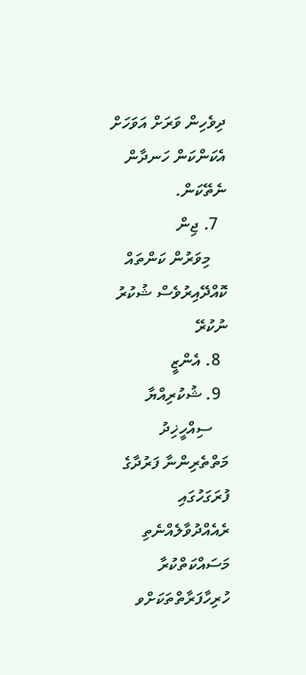ދިވެހިން ވަރަށް އަވަހަށް އެކަންކަން ހަނދާން ނެތޭކަން.
  7. ޖިން
    މިވަރުން ކަންތައް ކޮއްދޭއިރުވެސް ޝުކުރު ނުކުރޭ
  8. އެންޒީ
  9. ޝުކުރިއްޔާ
    ސިއްހީޚިދު މަތްތެރިންނާ ފަރުދާގެ ފުރަގަހުގައި ރެއެއްދުވާލެއްނެތި މަސައްކަތްކުރާ ހުރިހާފަރާތްތަކަށްވ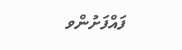ފައްފަށުންވ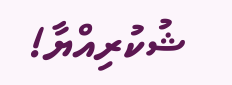ޝުކުރިއްޔާ!